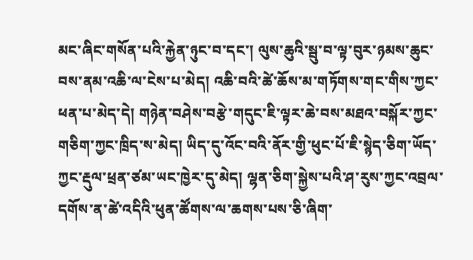མང་ཞིང་གསོན་པའི་རྐྱེན་ཉུང་བ་དང་། ལུས་ཆུའི་སྦུ་བ་ལྟ་བུར་ཉམས་ཆུང་བས་ནམ་འཆི་ལ་ངེས་པ་མེད། འཆི་བའི་ཚེ་ཆོས་མ་གཏོགས་གང་གིས་ཀྱང་ཕན་པ་མེད་དེ། གཉེན་བཤེས་བརྩེ་གདུང་ཇི་ལྟར་ཆེ་བས་མཐའ་བསྐོར་ཀྱང་གཅིག་ཀྱང་ཁྲིད་ས་མེད། ཡིད་དུ་འོང་བའི་ནོར་གྱི་ཕུང་པོ་ཇི་སྙེད་ཅིག་ཡོད་ཀྱང་རྡུལ་ཕྲན་ཙམ་ཡང་ཁྱེར་དུ་མེད། ལྷན་ཅིག་སྐྱེས་པའི་ཤ་རུས་ཀྱང་འབྲལ་དགོས་ན་ཚེ་འདིའི་ཕུན་ཚོགས་ལ་ཆགས་པས་ཅི་ཞིག་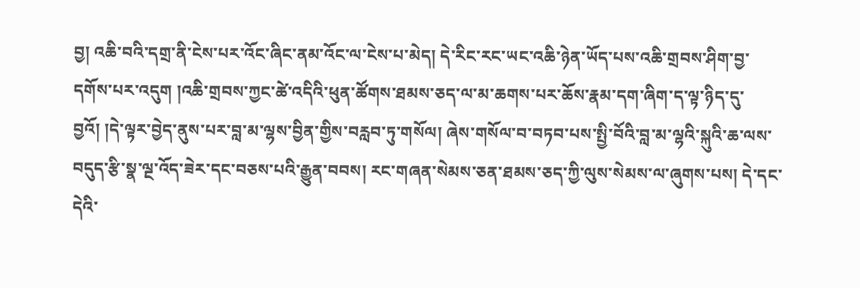བྱ། འཆི་བའི་དགྲ་ནི་ངེས་པར་འོང་ཞིང་ནམ་འོང་ལ་ངེས་པ་མེད། དེ་རིང་རང་ཡང་འཆི་ཉེན་ཡོད་པས་འཆི་གྲབས་ཤིག་བྱ་དགོས་པར་འདུག །འཆི་གྲབས་ཀྱང་ཚེ་འདིའི་ཕུན་ཚོགས་ཐམས་ཅད་ལ་མ་ཆགས་པར་ཆོས་རྣམ་དག་ཞིག་ད་ལྟ་ཉིད་དུ་བྱའོ། །དེ་ལྟར་བྱེད་ནུས་པར་བླ་མ་ལྷས་བྱིན་གྱིས་བརླབ་ཏུ་གསོལ། ཞེས་གསོལ་བ་བཏབ་པས་སྤྱི་བོའི་བླ་མ་ལྷའི་སྐུའི་ཆ་ལས་བདུད་རྩི་སྣ་ལྔ་འོད་ཟེར་དང་བཅས་པའི་རྒྱུན་བབས། རང་གཞན་སེམས་ཅན་ཐམས་ཅད་ཀྱི་ལུས་སེམས་ལ་ཞུགས་པས། དེ་དང་དེའི་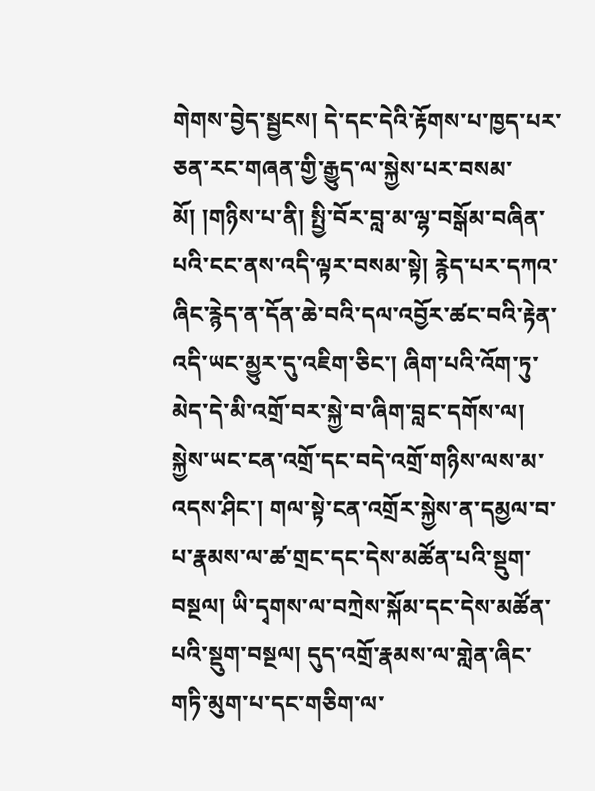གེགས་བྱེད་སྦྱངས། དེ་དང་དེའི་རྟོགས་པ་ཁྱད་པར་ཅན་རང་གཞན་གྱི་རྒྱུད་ལ་སྐྱེས་པར་བསམ་མོ། །གཉིས་པ་ནི། སྤྱི་བོར་བླ་མ་ལྷ་བསྒོམ་བཞིན་པའི་ངང་ནས་འདི་ལྟར་བསམ་སྟེ། རྙེད་པར་དཀའ་ཞིང་རྙེད་ན་དོན་ཆེ་བའི་དལ་འབྱོར་ཚང་བའི་རྟེན་འདི་ཡང་མྱུར་དུ་འཇིག་ཅིང་། ཞིག་པའི་འོག་ཏུ་མེད་དེ་མི་འགྲོ་བར་སྐྱེ་བ་ཞིག་བླང་དགོས་ལ། སྐྱེས་ཡང་ངན་འགྲོ་དང་བདེ་འགྲོ་གཉིས་ལས་མ་འདས་ཤིང་། གལ་སྟེ་ངན་འགྲོར་སྐྱེས་ན་དམྱལ་བ་པ་རྣམས་ལ་ཚ་གྲང་དང་དེས་མཚོན་པའི་སྡུག་བསྔལ། ཡི་དྭགས་ལ་བཀྲེས་སྐོམ་དང་དེས་མཚོན་པའི་སྡུག་བསྔལ། དུད་འགྲོ་རྣམས་ལ་གླེན་ཞིང་གཏི་མུག་པ་དང་གཅིག་ལ་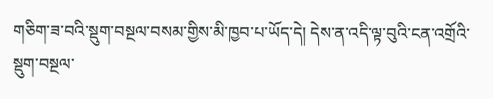གཅིག་ཟ་བའི་སྡུག་བསྔལ་བསམ་གྱིས་མི་ཁྱབ་པ་ཡོད་དེ། དེས་ན་འདི་ལྟ་བུའི་ངན་འགྲོའི་སྡུག་བསྔལ་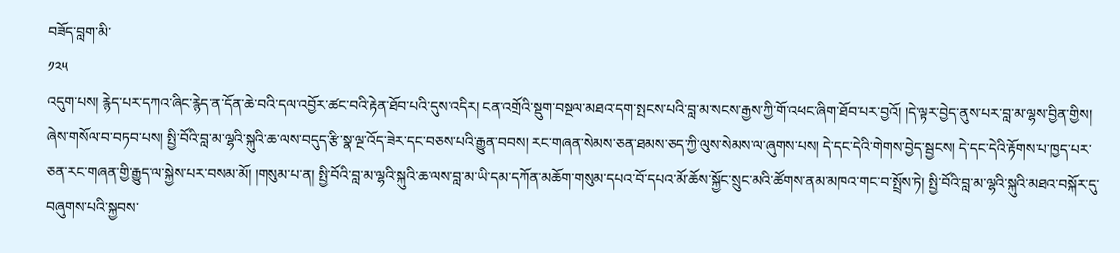བཟོད་བླག་མི་
༡༢༥
འདུག་པས། རྙེད་པར་དཀའ་ཞིང་རྙེད་ན་དོན་ཆེ་བའི་དལ་འབྱོར་ཚང་བའི་རྟེན་ཐོབ་པའི་དུས་འདིར། ངན་འགྲོའི་སྡུག་བསྔལ་མཐའ་དག་སྤངས་པའི་བླ་མ་སངས་རྒྱས་ཀྱི་གོ་འཕང་ཞིག་ཐོབ་པར་བྱའོ། །དེ་ལྟར་བྱེད་ནུས་པར་བླ་མ་ལྷས་བྱིན་གྱིས། ཞེས་གསོལ་བ་བཏབ་པས། སྤྱི་བོའི་བླ་མ་ལྷའི་སྐུའི་ཆ་ལས་བདུད་རྩི་སྣ་ལྔ་འོད་ཟེར་དང་བཅས་པའི་རྒྱུན་བབས། རང་གཞན་སེམས་ཅན་ཐམས་ཅད་ཀྱི་ལུས་སེམས་ལ་ཞུགས་པས། དེ་དང་དེའི་གེགས་བྱེད་སྦྱངས། དེ་དང་དེའི་རྟོགས་པ་ཁྱད་པར་ཅན་རང་གཞན་གྱི་རྒྱུད་ལ་སྐྱེས་པར་བསམ་མོ། །གསུམ་པ་ན། སྤྱི་བོའི་བླ་མ་ལྷའི་སྐུའི་ཆ་ལས་བླ་མ་ཡི་དམ་དཀོན་མཆོག་གསུམ་དཔའ་བོ་དཔའ་མོ་ཆོས་སྐྱོང་སྲུང་མའི་ཚོགས་ནམ་མཁའ་གང་བ་སྤྲོས་ཏེ། སྤྱི་བོའི་བླ་མ་ལྷའི་སྐུའི་མཐའ་བསྐོར་དུ་བཞུགས་པའི་སྐྱབས་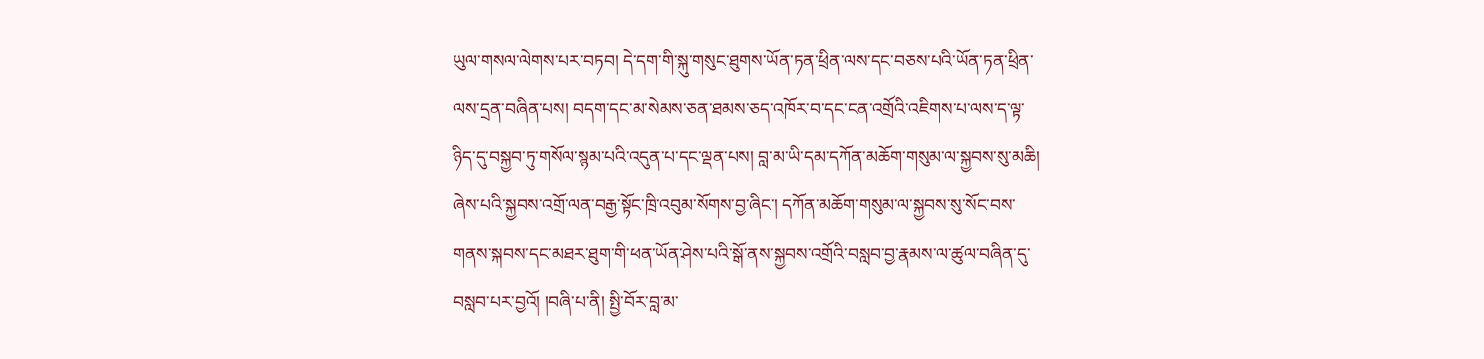ཡུལ་གསལ་ལེགས་པར་བཏབ། དེ་དག་གི་སྐུ་གསུང་ཐུགས་ཡོན་ཏན་ཕྲིན་ལས་དང་བཅས་པའི་ཡོན་ཏན་ཕྲིན་ལས་དྲན་བཞིན་པས། བདག་དང་མ་སེམས་ཅན་ཐམས་ཅད་འཁོར་བ་དང་ངན་འགྲོའི་འཇིགས་པ་ལས་ད་ལྟ་ཉིད་དུ་བསྐྱབ་ཏུ་གསོལ་སྙམ་པའི་འདུན་པ་དང་ལྡན་པས། བླ་མ་ཡི་དམ་དཀོན་མཆོག་གསུམ་ལ་སྐྱབས་སུ་མཆི། ཞེས་པའི་སྐྱབས་འགྲོ་ལན་བརྒྱ་སྟོང་ཁྲི་འབུམ་སོགས་བྱ་ཞིང་། དཀོན་མཆོག་གསུམ་ལ་སྐྱབས་སུ་སོང་བས་གནས་སྐབས་དང་མཐར་ཐུག་གི་ཕན་ཡོན་ཤེས་པའི་སྒོ་ནས་སྐྱབས་འགྲོའི་བསླབ་བྱ་རྣམས་ལ་ཚུལ་བཞིན་དུ་བསླབ་པར་བྱའོ། །བཞི་པ་ནི། སྤྱི་བོར་བླ་མ་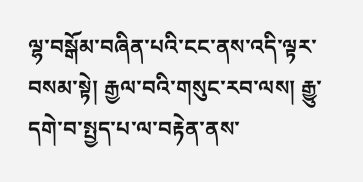ལྷ་བསྒོམ་བཞིན་པའི་ངང་ནས་འདི་ལྟར་བསམ་སྟེ། རྒྱལ་བའི་གསུང་རབ་ལས། རྒྱུ་དགེ་བ་སྤྱད་པ་ལ་བརྟེན་ནས་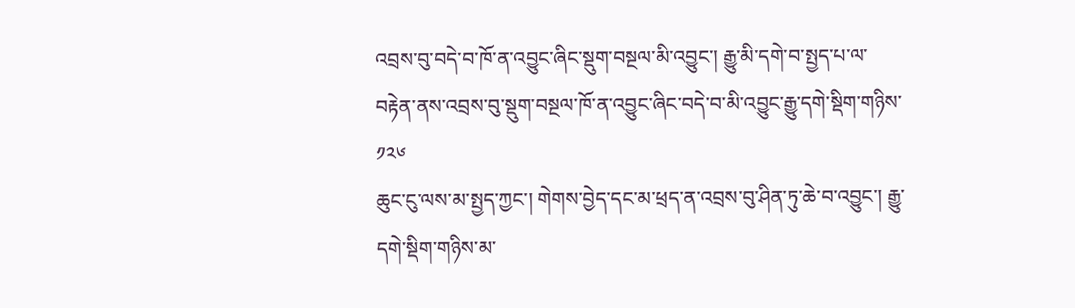འབྲས་བུ་བདེ་བ་ཁོ་ན་འབྱུང་ཞིང་སྡུག་བསྔལ་མི་འབྱུང་། རྒྱུ་མི་དགེ་བ་སྤྱད་པ་ལ་བརྟེན་ནས་འབྲས་བུ་སྡུག་བསྔལ་ཁོ་ན་འབྱུང་ཞིང་བདེ་བ་མི་འབྱུང་རྒྱུ་དགེ་སྡིག་གཉིས་
༡༢༦
ཆུང་ངུ་ལས་མ་སྤྱད་ཀྱང་། གེགས་བྱེད་དང་མ་ཕྲད་ན་འབྲས་བུ་ཤིན་ཏུ་ཆེ་བ་འབྱུང་། རྒྱུ་དགེ་སྡིག་གཉིས་མ་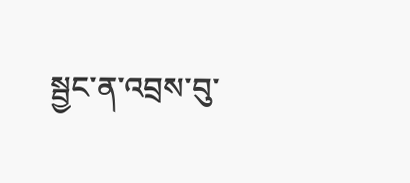སྦྱང་ན་འབྲས་བུ་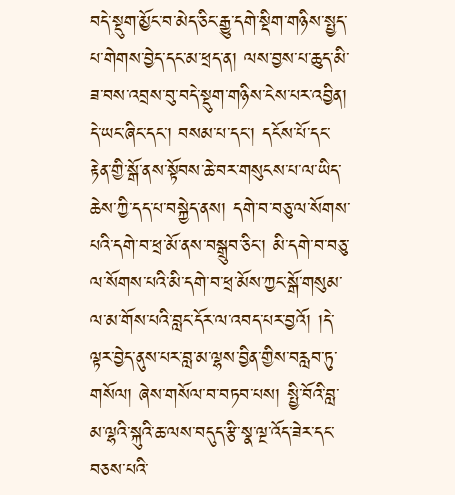བདེ་སྡུག་མྱོང་བ་མེད་ཅིང་རྒྱུ་དགེ་སྡིག་གཉིས་སྤྱད་པ་གེགས་བྱེད་དང་མ་ཕྲད་ན། ལས་བྱས་པ་ཆུད་མི་ཟ་བས་འབྲས་བུ་བདེ་སྡུག་གཉིས་ངེས་པར་འབྱིན། དེ་ཡང་ཞིང་དང་། བསམ་པ་དང་། དངོས་པོ་དང་རྟེན་གྱི་སྒོ་ནས་སྟོབས་ཆེ་བར་གསུངས་པ་ལ་ཡིད་ཆེས་ཀྱི་དད་པ་བསྐྱེད་ནས། དགེ་བ་བཅུ་ལ་སོགས་པའི་དགེ་བ་ཕྲ་མོ་ནས་བསྒྲུབ་ཅིང་། མི་དགེ་བ་བཅུ་ལ་སོགས་པའི་མི་དགེ་བ་ཕྲ་མོས་ཀྱང་སྒོ་གསུམ་ལ་མ་གོས་པའི་བླང་དོར་ལ་འབད་པར་བྱའོ། །དེ་ལྟར་བྱེད་ནུས་པར་བླ་མ་ལྷས་བྱིན་གྱིས་བརླབ་ཏུ་གསོལ། ཞེས་གསོལ་བ་བཏབ་པས། སྤྱི་བོའི་བླ་མ་ལྷའི་སྐུའི་ཆ་ལས་བདུད་རྩི་སྣ་ལྔ་འོད་ཟེར་དང་བཅས་པའི་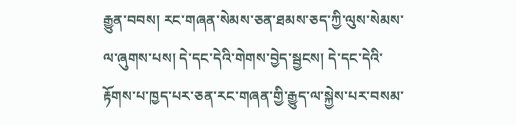རྒྱུན་བབས། རང་གཞན་སེམས་ཅན་ཐམས་ཅད་ཀྱི་ལུས་སེམས་ལ་ཞུགས་པས། དེ་དང་དེའི་གེགས་བྱེད་སྦྱངས། དེ་དང་དེའི་རྟོགས་པ་ཁྱད་པར་ཅན་རང་གཞན་གྱི་རྒྱུད་ལ་སྐྱེས་པར་བསམ་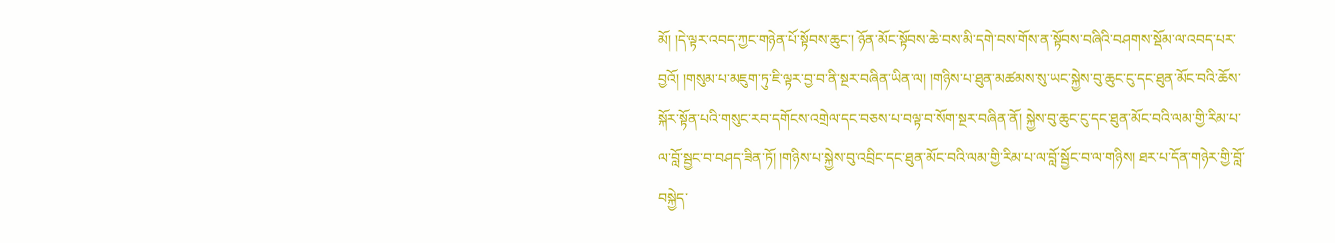མོ། །དེ་ལྟར་འབད་ཀྱང་གཉེན་པོ་སྟོབས་ཆུང་། ཉོན་མོང་སྟོབས་ཆེ་བས་མི་དགེ་བས་གོས་ན་སྟོབས་བཞིའི་བཤགས་སྡོམ་ལ་འབད་པར་བྱའོ། །གསུམ་པ་མཇུག་ཏུ་ཇི་ལྟར་བྱ་བ་ནི་སྔར་བཞིན་ཡིན་ལ། །གཉིས་པ་ཐུན་མཚམས་སུ་ཡང་སྐྱེས་བུ་ཆུང་ངུ་དང་ཐུན་མོང་བའི་ཆོས་སྐོར་སྟོན་པའི་གསུང་རབ་དགོངས་འགྲེལ་དང་བཅས་པ་བལྟ་བ་སོག་སྔར་བཞིན་ནོ། སྐྱེས་བུ་ཆུང་ངུ་དང་ཐུན་མོང་བའི་ལམ་གྱི་རིམ་པ་ལ་བློ་སྦྱང་བ་བཤད་ཟིན་ཏོ། །གཉིས་པ་སྐྱེས་བུ་འབྲིང་དང་ཐུན་མོང་བའི་ལམ་གྱི་རིམ་པ་ལ་བློ་སྦྱོང་བ་ལ་གཉིས། ཐར་པ་དོན་གཉེར་གྱི་བློ་བསྐྱེད་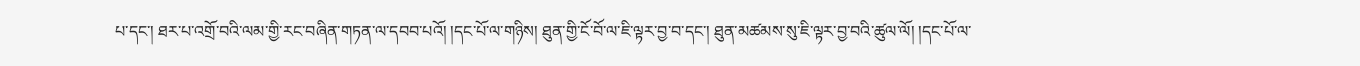པ་དང་། ཐར་པ་འགྲོ་བའི་ལམ་གྱི་རང་བཞིན་གཏན་ལ་དབབ་པའོ། །དང་པོ་ལ་གཉིས། ཐུན་གྱི་ངོ་བོ་ལ་ཇི་ལྟར་བྱ་བ་དང་། ཐུན་མཚམས་སུ་ཇི་ལྟར་བྱ་བའི་ཚུལ་ལོ། །དང་པོ་ལ་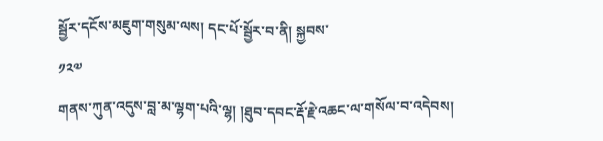སྦྱོར་དངོས་མཇུག་གསུམ་ལས། དང་པོ་སྦྱོར་བ་ནི། སྐྱབས་
༡༢༧
གནས་ཀུན་འདུས་བླ་མ་ལྷག་པའི་ལྷ། །ཐུབ་དབང་རྡོ་རྗེ་འཆང་ལ་གསོལ་བ་འདེབས།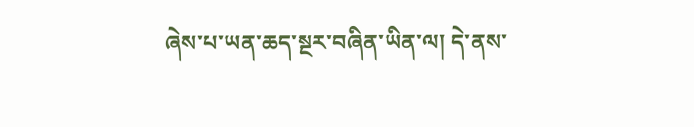ཞེས་པ་ཡན་ཆད་སྔར་བཞིན་ཡིན་ལ། དེ་ནས་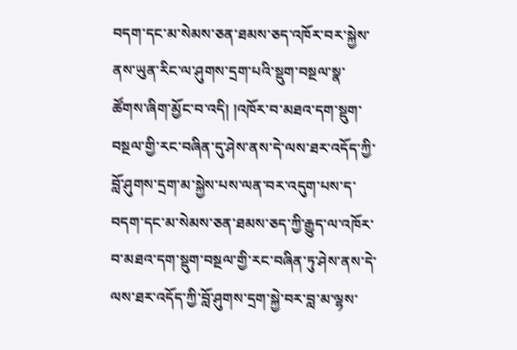བདག་དང་མ་སེམས་ཅན་ཐམས་ཅད་འཁོར་བར་སྐྱེས་ནས་ཡུན་རིང་ལ་ཤུགས་དྲག་པའི་སྡུག་བསྔལ་སྣ་ཚོགས་ཞིག་མྱོང་བ་འདི། །འཁོར་བ་མཐའ་དག་སྡུག་བསྔལ་གྱི་རང་བཞིན་དུ་ཤེས་ནས་དེ་ལས་ཐར་འདོད་ཀྱི་བློ་ཤུགས་དྲག་མ་སྐྱེས་པས་ལན་བར་འདུག་པས་ད་བདག་དང་མ་སེམས་ཅན་ཐམས་ཅད་ཀྱི་རྒྱུད་ལ་འཁོར་བ་མཐའ་དག་སྡུག་བསྔལ་གྱི་རང་བཞིན་ཏུ་ཤེས་ནས་དེ་ལས་ཐར་འདོད་ཀྱི་བློ་ཤུགས་དྲག་སྐྱེ་བར་བླ་མ་ལྷས་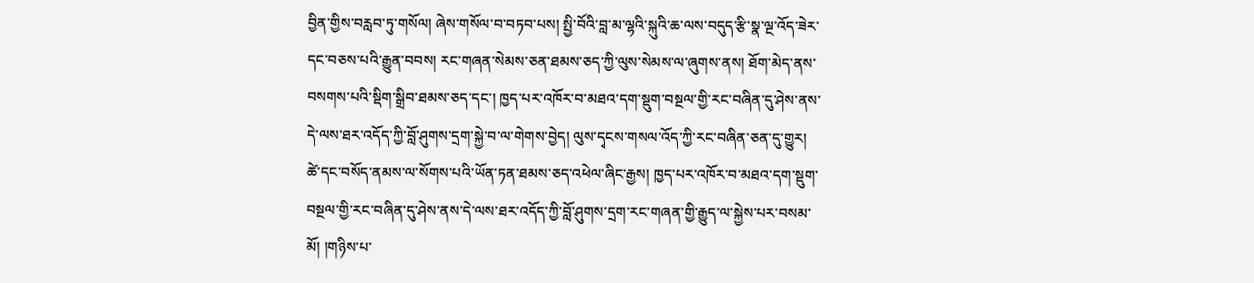བྱིན་གྱིས་བརླབ་ཏུ་གསོལ། ཞེས་གསོལ་བ་བཏབ་པས། སྤྱི་བོའི་བླ་མ་ལྷའི་སྐུའི་ཆ་ལས་བདུད་རྩི་སྣ་ལྔ་འོད་ཟེར་དང་བཅས་པའི་རྒྱུན་བབས། རང་གཞན་སེམས་ཅན་ཐམས་ཅད་ཀྱི་ལུས་སེམས་ལ་ཞུགས་ནས། ཐོག་མེད་ནས་བསགས་པའི་སྡིག་སྒྲིབ་ཐམས་ཅད་དང་། ཁྱད་པར་འཁོར་བ་མཐའ་དག་སྡུག་བསྔལ་གྱི་རང་བཞིན་དུ་ཤེས་ནས་དེ་ལས་ཐར་འདོད་ཀྱི་བློ་ཤུགས་དྲག་སྐྱེ་བ་ལ་གེགས་བྱེད། ལུས་དྭངས་གསལ་འོད་ཀྱི་རང་བཞིན་ཅན་དུ་གྱུར། ཚེ་དང་བསོད་ནམས་ལ་སོགས་པའི་ཡོན་ཏན་ཐམས་ཅད་འཕེལ་ཞིང་རྒྱས། ཁྱད་པར་འཁོར་བ་མཐའ་དག་སྡུག་བསྔལ་གྱི་རང་བཞིན་དུ་ཤེས་ནས་དེ་ལས་ཐར་འདོད་ཀྱི་བློ་ཤུགས་དྲག་རང་གཞན་གྱི་རྒྱུད་ལ་སྐྱེས་པར་བསམ་མོ། །གཉིས་པ་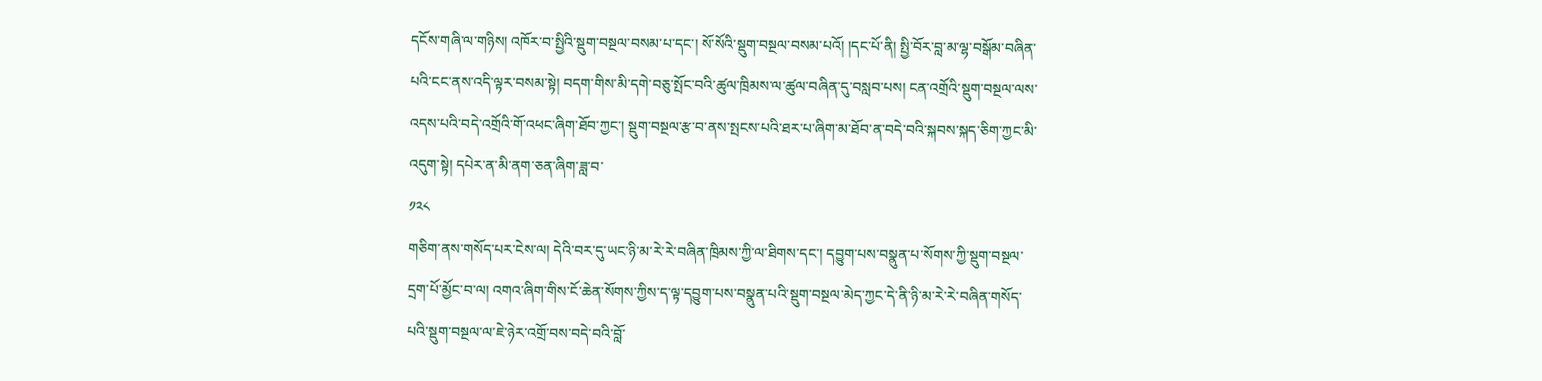དངོས་གཞི་ལ་གཉིས། འཁོར་བ་སྤྱིའི་སྡུག་བསྔལ་བསམ་པ་དང་། སོ་སོའི་སྡུག་བསྔལ་བསམ་པའོ། །དང་པོ་ནི། སྤྱི་བོར་བླ་མ་ལྷ་བསྒོམ་བཞིན་པའི་ངང་ནས་འདི་ལྟར་བསམ་སྟེ། བདག་གིས་མི་དགེ་བཅུ་སྤོང་བའི་ཚུལ་ཁྲིམས་ལ་ཚུལ་བཞིན་དུ་བསླབ་པས། ངན་འགྲོའི་སྡུག་བསྔལ་ལས་འདས་པའི་བདེ་འགྲོའི་གོ་འཕང་ཞིག་ཐོབ་ཀྱང་། སྡུག་བསྔལ་རྩ་བ་ནས་སྤངས་པའི་ཐར་པ་ཞིག་མ་ཐོབ་ན་བདེ་བའི་སྐབས་སྐད་ཅིག་ཀྱང་མི་འདུག་སྟེ། དཔེར་ན་མི་ནག་ཅན་ཞིག་ཟླ་བ་
༡༢༨
གཅིག་ནས་གསོད་པར་ངེས་ལ། དེའི་བར་དུ་ཡང་ཉི་མ་རེ་རེ་བཞིན་ཁྲིམས་ཀྱི་ལ་ཐིགས་དང་། དབྱུག་པས་བསྣུན་པ་སོགས་ཀྱི་སྡུག་བསྔལ་དྲག་པོ་མྱོང་བ་ལ། འགའ་ཞིག་གིས་ངོ་ཆེན་སོགས་ཀྱིས་ད་ལྟ་དབྱུག་པས་བསྣུན་པའི་སྡུག་བསྔལ་མེད་ཀྱང་དེ་ནི་ཉི་མ་རེ་རེ་བཞིན་གསོད་པའི་སྡུག་བསྔལ་ལ་ཇེ་ཉེར་འགྲོ་བས་བདེ་བའི་བློ་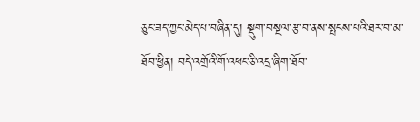ཅུང་ཟད་ཀྱང་མེད་པ་བཞིན་དུ། སྡུག་བསྔལ་རྩ་བ་ནས་སྤངས་པའི་ཐར་བ་མ་ཐོབ་ཕྱིན། བདེ་འགྲོའི་གོ་འཕང་ཅི་འདྲ་ཞིག་ཐོབ་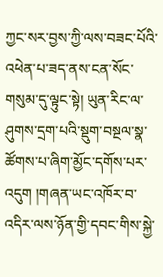ཀྱང་སར་བྱས་ཀྱི་ལས་བཟང་པོའི་འཕེན་པ་ཟད་ནས་ངན་སོང་གསུམ་དུ་ལྟུང་སྟེ། ཡུན་རིང་ལ་ཤུགས་དྲག་པའི་སྡུག་བསྔལ་སྣ་ཚོགས་པ་ཞིག་མྱོང་དགོས་པར་འདུག །གཞན་ཡང་འཁོར་བ་འདིར་ལས་ཉོན་གྱི་དབང་གིས་སྐྱེ་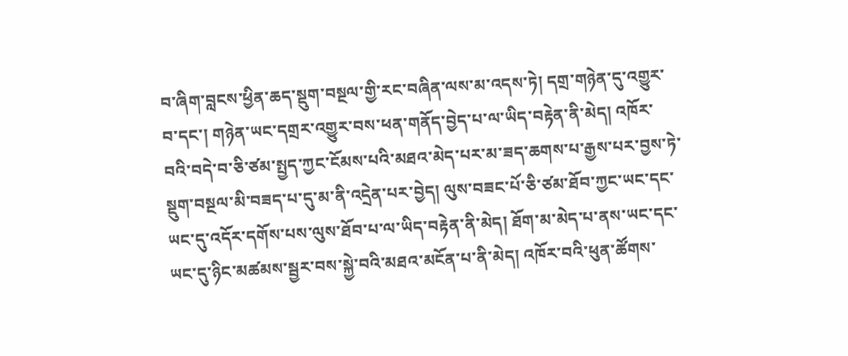བ་ཞིག་བླངས་ཕྱིན་ཆད་སྡུག་བསྔལ་གྱི་རང་བཞིན་ལས་མ་འདས་ཏེ། དགྲ་གཉེན་དུ་འགྱུར་བ་དང་། གཉེན་ཡང་དགྲར་འགྱུར་བས་ཕན་གནོད་བྱེད་པ་ལ་ཡིད་བརྟེན་ནི་མེད། འཁོར་བའི་བདེ་བ་ཅི་ཙམ་སྤྱད་ཀྱང་ངོམས་པའི་མཐའ་མེད་པར་མ་ཟད་ཆགས་པ་རྒྱས་པར་བྱས་ཏེ་སྡུག་བསྔལ་མི་བཟད་པ་དུ་མ་ནི་འདྲེན་པར་བྱེད། ལུས་བཟང་པོ་ཅི་ཙམ་ཐོབ་ཀྱང་ཡང་དང་ཡང་དུ་འདོར་དགོས་པས་ལུས་ཐོབ་པ་ལ་ཡིད་བརྟེན་ནི་མེད། ཐོག་མ་མེད་པ་ནས་ཡང་དང་ཡང་དུ་ཉིང་མཚམས་སྦྱར་བས་སྐྱེ་བའི་མཐའ་མངོན་པ་ནི་མེད། འཁོར་བའི་ཕུན་ཚོགས་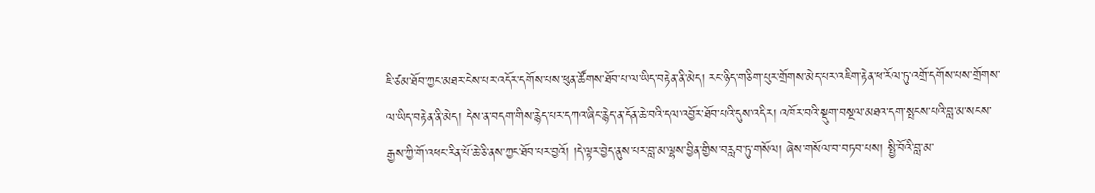ཇི་ཙམ་ཐོབ་ཀྱང་མཐར་ངེས་པར་འདོར་དགོས་པས་ཕུན་ཚོགས་ཐོབ་པ་ལ་ཡིད་བརྟེན་ནི་མེད། རང་ཉིད་གཅིག་པུར་གྲོགས་མེད་པར་འཇིག་རྟེན་ཕ་རོལ་ཏུ་འགྲོ་དགོས་པས་གྲོགས་ལ་ཡིད་བརྟེན་ནི་མེད། དེས་ན་བདག་གིས་རྙེད་པར་དཀའ་ཞིང་རྙེད་ན་དོན་ཆེ་བའི་དལ་འབྱོར་ཐོབ་པའི་དུས་འདིར། འཁོར་བའི་སྡུག་བསྔལ་མཐའ་དག་སྤངས་པའི་བླ་མ་སངས་རྒྱས་ཀྱི་གོ་འཕང་རིན་པོ་ཆེ་ཅི་ནས་ཀྱང་ཐོབ་པར་བྱའོ། །དེ་ལྟར་བྱེད་ནུས་པར་བླ་མ་ལྷས་བྱིན་གྱིས་བརླབ་ཏུ་གསོལ། ཞེས་གསོལ་བ་བཏབ་པས། སྤྱི་བོའི་བླ་མ་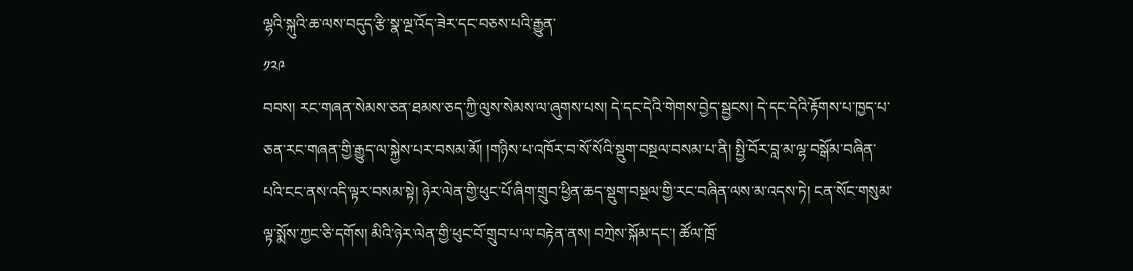ལྷའི་སྐུའི་ཆ་ལས་བདུད་རྩི་སྣ་ལྔ་འོད་ཟེར་དང་བཅས་པའི་རྒྱུན་
༡༢༩
བབས། རང་གཞན་སེམས་ཅན་ཐམས་ཅད་ཀྱི་ལུས་སེམས་ལ་ཞུགས་པས། དེ་དང་དེའི་གེགས་བྱེད་སྦྱངས། དེ་དང་དེའི་རྟོགས་པ་ཁྱད་པ་ཅན་རང་གཞན་གྱི་རྒྱུད་ལ་སྐྱེས་པར་བསམ་མོ། །གཉིས་པ་འཁོར་བ་སོ་སོའི་སྡུག་བསྔལ་བསམ་པ་ནི། སྤྱི་བོར་བླ་མ་ལྷ་བསྒོམ་བཞིན་པའི་ངང་ནས་འདི་ལྟར་བསམ་སྟེ། ཉེར་ལེན་གྱི་ཕུང་པོ་ཞིག་གྲུབ་ཕྱིན་ཆད་སྡུག་བསྔལ་གྱི་རང་བཞིན་ལས་མ་འདས་ཏེ། ངན་སོང་གསུམ་ལྟ་སྨོས་ཀྱང་ཅི་དགོས། མིའི་ཉེར་ལེན་གྱི་ཕུང་བོ་གྲུབ་པ་ལ་བརྟེན་ནས། བཀྲེས་སྐོམ་དང་། ཚོལ་ཁྲོ་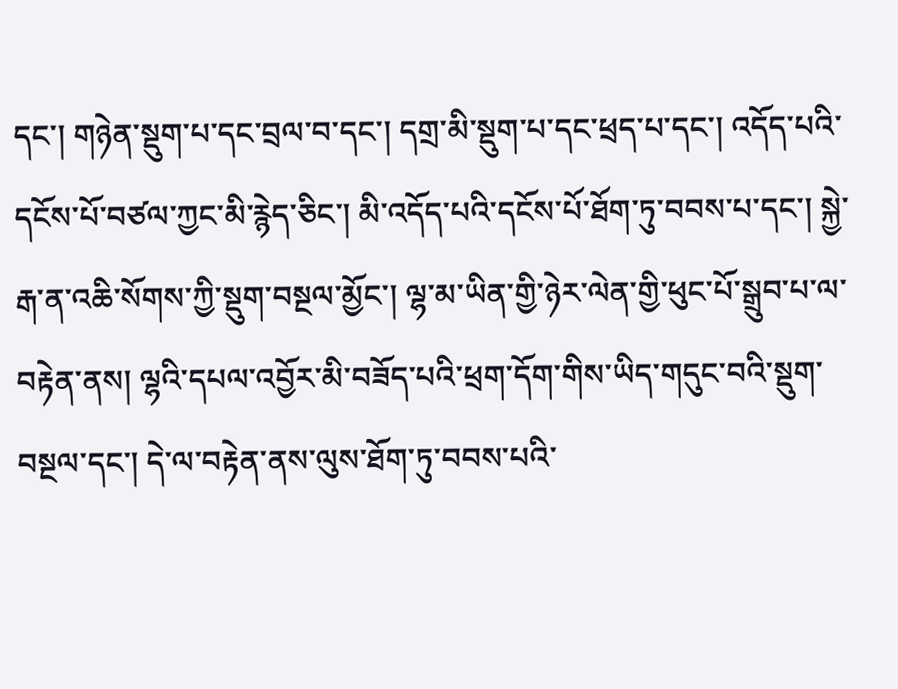དང་། གཉེན་སྡུག་པ་དང་བྲལ་བ་དང་། དགྲ་མི་སྡུག་པ་དང་ཕྲད་པ་དང་། འདོད་པའི་དངོས་པོ་བཙལ་ཀྱང་མི་རྙེད་ཅིང་། མི་འདོད་པའི་དངོས་པོ་ཐོག་ཏུ་བབས་པ་དང་། སྐྱེ་རྒ་ན་འཆི་སོགས་ཀྱི་སྡུག་བསྔལ་མྱོང་། ལྷ་མ་ཡིན་གྱི་ཉེར་ལེན་གྱི་ཕུང་པོ་སྒྲུབ་པ་ལ་བརྟེན་ནས། ལྷའི་དཔལ་འབྱོར་མི་བཟོད་པའི་ཕྲག་དོག་གིས་ཡིད་གདུང་བའི་སྡུག་བསྔལ་དང་། དེ་ལ་བརྟེན་ནས་ལུས་ཐོག་ཏུ་བབས་པའི་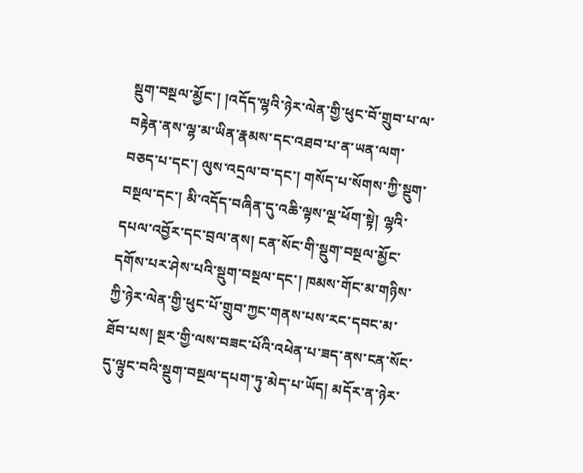སྡུག་བསྔལ་མྱོང་། །འདོད་ལྷའི་ཉེར་ལེན་གྱི་ཕུང་བོ་གྲུབ་པ་ལ་བརྟེན་ནས་ལྷ་མ་ཡིན་རྣམས་དང་འཐབ་པ་ན་ཡན་ལག་བཅད་པ་དང་། ལུས་འདྲལ་བ་དང་། གསོད་པ་སོགས་ཀྱི་སྡུག་བསྔལ་དང་། མི་འདོད་བཞིན་དུ་འཆི་ལྟས་ལྔ་ཕོག་སྟེ། ལྷའི་དཔལ་འབྱོར་དང་བྲལ་ནས། ངན་སོང་གི་སྡུག་བསྔལ་མྱོང་དགོས་པར་ཤེས་པའི་སྡུག་བསྔལ་དང་། ཁམས་གོང་མ་གཉིས་ཀྱི་ཉེར་ལེན་གྱི་ཕུང་པོ་གྲུབ་ཀྱང་གནས་པས་རང་དབང་མ་ཐོབ་པས། སྔར་གྱི་ལས་བཟང་པོའི་འཕེན་པ་ཟད་ནས་ངན་སོང་དུ་ལྟུང་བའི་སྡུག་བསྔལ་དཔག་ཏུ་མེད་པ་ཡོད། མདོར་ན་ཉེར་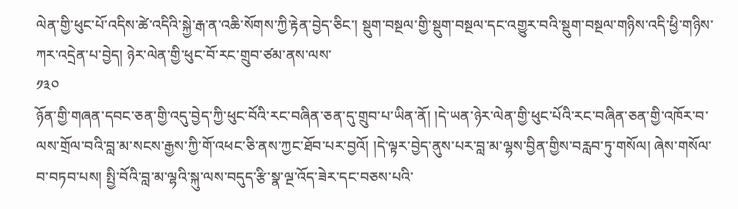ལེན་གྱི་ཕུང་པོ་འདིས་ཚེ་འདིའི་སྐྱེ་རྒ་ན་འཆི་སོགས་ཀྱི་རྟེན་བྱེད་ཅིང་། སྡུག་བསྔལ་གྱི་སྡུག་བསྔལ་དང་འགྱུར་བའི་སྡུག་བསྔལ་གཉིས་འདི་ཕྱི་གཉིས་ཀར་འདྲེན་པ་བྱེད། ཉེར་ལེན་གྱི་ཕུང་བོ་རང་གྲུབ་ཙམ་ནས་ལས་
༡༣༠
ཉོན་གྱི་གཞན་དབང་ཅན་གྱི་འདུ་བྱེད་ཀྱི་ཕུང་བོའི་རང་བཞིན་ཅན་དུ་གྲུབ་པ་ཡིན་ནོ། །དེ་ཡན་ཉེར་ལེན་གྱི་ཕུང་པོའི་རང་བཞིན་ཅན་གྱི་འཁོར་བ་ལས་གྲོལ་བའི་བླ་མ་སངས་རྒྱས་ཀྱི་གོ་འཕང་ཅི་ནས་ཀྱང་ཐོབ་པར་བྱའོ། །དེ་ལྟར་བྱེད་ནུས་པར་བླ་མ་ལྷས་བྱིན་གྱིས་བརླབ་ཏུ་གསོལ། ཞེས་གསོལ་བ་བཏབ་པས། སྤྱི་བོའི་བླ་མ་ལྷའི་སྐུ་ལས་བདུད་རྩི་སྣ་ལྔ་འོད་ཟེར་དང་བཅས་པའི་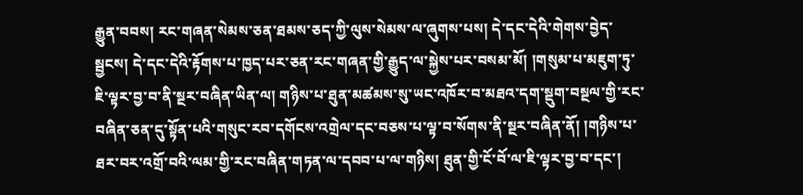རྒྱུན་བབས། རང་གཞན་སེམས་ཅན་ཐམས་ཅད་ཀྱི་ལུས་སེམས་ལ་ཞུགས་པས། དེ་དང་དེའི་གེགས་བྱེད་སྦྱངས། དེ་དང་དེའི་རྟོགས་པ་ཁྱད་པར་ཅན་རང་གཞན་གྱི་རྒྱུད་ལ་སྐྱེས་པར་བསམ་མོ། །གསུམ་པ་མཇུག་ཏུ་ཇི་ལྟར་བྱ་བ་ནི་སྔར་བཞིན་ཡིན་ལ། གཉིས་པ་ཐུན་མཚམས་སུ་ཡང་འཁོར་བ་མཐའ་དག་སྡུག་བསྔལ་གྱི་རང་བཞིན་ཅན་དུ་སྟོན་པའི་གསུང་རབ་དགོངས་འགྲེལ་དང་བཅས་པ་ལྟ་བ་སོགས་ནི་སྔར་བཞིན་ནོ། །གཉིས་པ་ཐར་བར་འགྲོ་བའི་ལམ་གྱི་རང་བཞིན་གཏན་ལ་དབབ་པ་ལ་གཉིས། ཐུན་གྱི་ངོ་བོ་ལ་ཇི་ལྟར་བྱ་བ་དང་།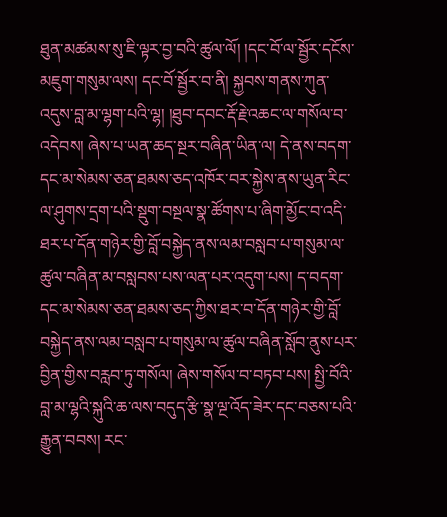ཐུན་མཚམས་སུ་ཇི་ལྟར་བྱ་བའི་ཚུལ་ལོ། །དང་བོ་ལ་སྦྱོར་དངོས་མཇུག་གསུམ་ལས། དང་བོ་སྦྱོར་བ་ནི། སྐྱབས་གནས་ཀུན་འདུས་བླ་མ་ལྷག་པའི་ལྷ། །ཐུབ་དབང་རྡོ་རྗེ་འཆང་ལ་གསོལ་བ་འདེབས། ཞེས་པ་ཡན་ཆད་སྔར་བཞིན་ཡིན་ལ། དེ་ནས་བདག་དང་མ་སེམས་ཅན་ཐམས་ཅད་འཁོར་བར་སྐྱེས་ནས་ཡུན་རིང་ལ་ཤུགས་དྲག་པའི་སྡུག་བསྔལ་སྣ་ཚོགས་པ་ཞིག་མྱོང་བ་འདི་ཐར་པ་དོན་གཉེར་གྱི་བློ་བསྐྱེད་ནས་ལམ་བསླབ་པ་གསུམ་ལ་ཚུལ་བཞིན་མ་བསླབས་པས་ལན་པར་འདུག་པས། ད་བདག་དང་མ་སེམས་ཅན་ཐམས་ཅད་ཀྱིས་ཐར་བ་དོན་གཉེར་གྱི་བློ་བསྐྱེད་ནས་ལམ་བསླབ་པ་གསུམ་ལ་ཚུལ་བཞིན་སློབ་ནུས་པར་བྱིན་གྱིས་བརླབ་ཏུ་གསོལ། ཞེས་གསོལ་བ་བཏབ་པས། སྤྱི་བོའི་བླ་མ་ལྷའི་སྐུའི་ཆ་ལས་བདུད་རྩི་སྣ་ལྔ་འོད་ཟེར་དང་བཅས་པའི་རྒྱུན་བབས། རང་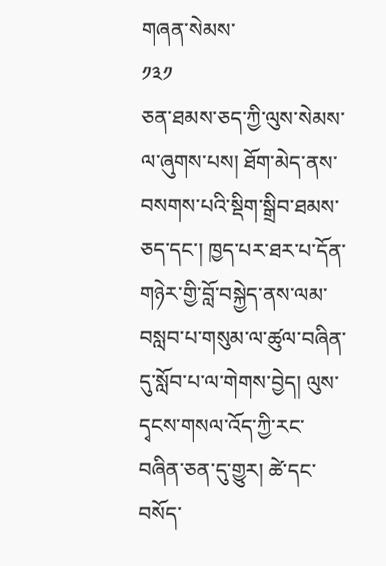གཞན་སེམས་
༡༣༡
ཅན་ཐམས་ཅད་ཀྱི་ལུས་སེམས་ལ་ཞུགས་པས། ཐོག་མེད་ནས་བསགས་པའི་སྡིག་སྒྲིབ་ཐམས་ཅད་དང་། ཁྱད་པར་ཐར་པ་དོན་གཉེར་གྱི་བློ་བསྐྱེད་ནས་ལམ་བསླབ་པ་གསུམ་ལ་ཚུལ་བཞིན་དུ་སློབ་པ་ལ་གེགས་བྱེད། ལུས་དྭངས་གསལ་འོད་ཀྱི་རང་བཞིན་ཅན་དུ་གྱུར། ཚེ་དང་བསོད་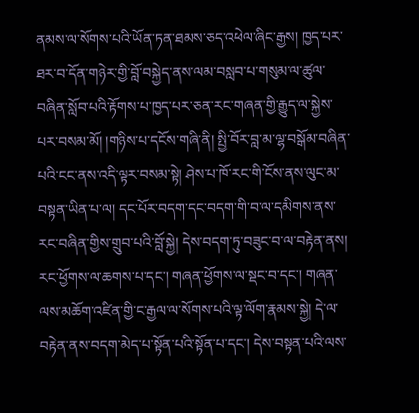ནམས་ལ་སོགས་པའི་ཡོན་ཏན་ཐམས་ཅད་འཕེལ་ཞིང་རྒྱས། ཁྱད་པར་ཐར་བ་དོན་གཉེར་གྱི་བློ་བསྐྱེད་ནས་ལམ་བསླབ་པ་གསུམ་ལ་ཚུལ་བཞིན་སློབ་པའི་རྟོགས་པ་ཁྱད་པར་ཅན་རང་གཞན་གྱི་རྒྱུད་ལ་སྐྱེས་པར་བསམ་མོ། །གཉིས་པ་དངོས་གཞི་ནི། སྤྱི་བོར་བླ་མ་ལྷ་བསྒོམ་བཞིན་པའི་ངང་ནས་འདི་ལྟར་བསམ་སྟེ། ཤེས་པ་ཁོ་རང་གི་ངོས་ནས་ལུང་མ་བསྟན་ཡིན་པ་ལ། དང་པོར་བདག་དང་བདག་གི་བ་ལ་དམིགས་ནས་རང་བཞིན་གྱིས་གྲུབ་པའི་བློ་སྐྱེ། དེས་བདག་ཏུ་བཟུང་བ་ལ་བརྟེན་ནས། རང་ཕྱོགས་ལ་ཆགས་པ་དང་། གཞན་ཕྱོགས་ལ་སྡང་བ་དང་། གཞན་ལས་མཆོག་འཛིན་གྱི་ང་རྒྱལ་ལ་སོགས་པའི་ལྟ་ལོག་རྣམས་སྐྱེ། དེ་ལ་བརྟེན་ནས་བདག་མེད་པ་སྟོན་པའི་སྟོན་པ་དང་། དེས་བསྟན་པའི་ལས་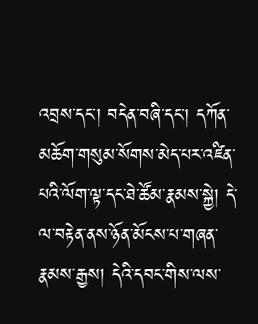འབྲས་དང་། བདེན་བཞི་དང་། དཀོན་མཆོག་གསུམ་སོགས་མེད་པར་འཛིན་པའི་ལོག་ལྟ་དང་ཐེ་ཚོམ་རྣམས་སྐྱེ། དེ་ལ་བརྟེན་ནས་ཉོན་མོངས་པ་གཞན་རྣམས་རྒྱས། དེའི་དབང་གིས་ལས་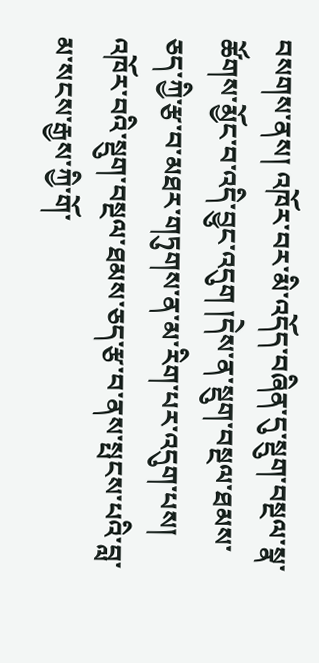བསགས་ནས། འཁོར་བར་མི་འདོད་བཞིན་དུ་སྡུག་བསྔལ་སྣ་ཚོགས་མྱོང་བ་འདི་བྱུང་འདུག །དེས་ན་སྡུག་བསྔལ་ཐམས་ཅད་ཀྱི་རྩ་བ་མཐར་གཏུགས་ན་མ་རིག་པར་འདུག་པས། འཁོར་བའི་སྡུག་བསྔལ་ཐམས་ཅད་རྩ་བ་ནས་སྤངས་པའི་བླ་མ་སངས་རྒྱས་ཀྱི་གོ་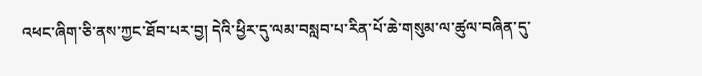འཕང་ཞིག་ཅི་ནས་ཀྱང་ཐོབ་པར་བྱ། དེའི་ཕྱིར་དུ་ལམ་བསླབ་པ་རིན་པོ་ཆེ་གསུམ་ལ་ཚུལ་བཞིན་དུ་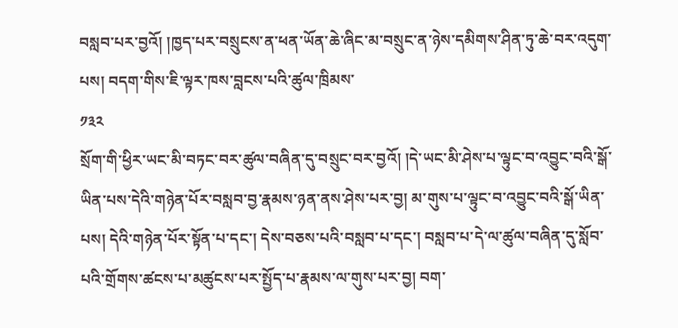བསླབ་པར་བྱའོ། །ཁྱད་པར་བསྲུངས་ན་ཕན་ཡོན་ཆེ་ཞིང་མ་བསྲུང་ན་ཉེས་དམིགས་ཤིན་ཏུ་ཆེ་བར་འདུག་པས། བདག་གིས་ཇི་ལྟར་ཁས་བླངས་པའི་ཚུལ་ཁྲིམས་
༡༣༢
སྲོག་གི་ཕྱིར་ཡང་མི་བཏང་བར་ཚུལ་བཞིན་དུ་བསྲུང་བར་བྱའོ། །དེ་ཡང་མི་ཤེས་པ་ལྟུང་བ་འབྱུང་བའི་སྒོ་ཡིན་པས་དེའི་གཉེན་པོར་བསླབ་བྱ་རྣམས་ཉན་ནས་ཤེས་པར་བྱ། མ་གུས་པ་ལྟུང་བ་འབྱུང་བའི་སྒོ་ཡིན་པས། དེའི་གཉེན་པོར་སྟོན་པ་དང་། དེས་བཅས་པའི་བསླབ་པ་དང་། བསླབ་པ་དེ་ལ་ཚུལ་བཞིན་དུ་སློབ་པའི་གྲོགས་ཚངས་པ་མཚུངས་པར་སྤྱོད་པ་རྣམས་ལ་གུས་པར་བྱ། བག་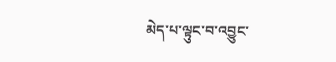མེད་པ་ལྟུང་བ་འབྱུང་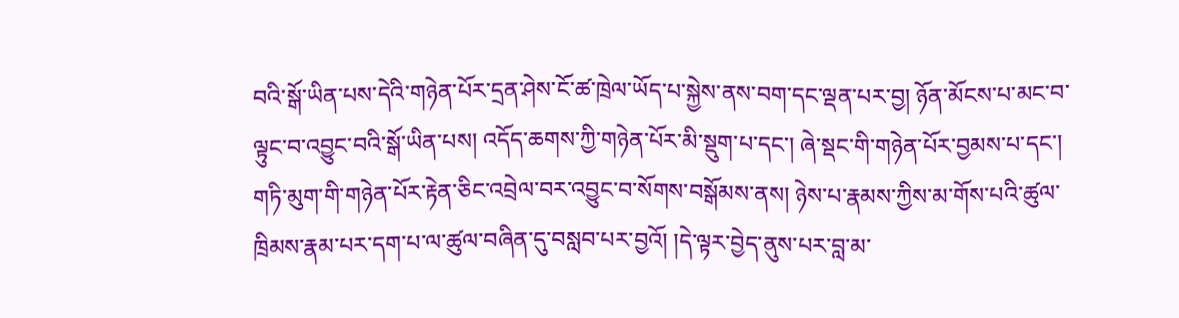བའི་སྒོ་ཡིན་པས་དེའི་གཉེན་པོར་དྲན་ཤེས་ངོ་ཚ་ཁྲེལ་ཡོད་པ་སྐྱེས་ནས་བག་དང་ལྡན་པར་བྱ། ཉོན་མོངས་པ་མང་བ་ལྟུང་བ་འབྱུང་བའི་སྒོ་ཡིན་པས། འདོད་ཆགས་ཀྱི་གཉེན་པོར་མི་སྡུག་པ་དང་། ཞེ་སྡང་གི་གཉེན་པོར་བྱམས་པ་དང་། གཏི་མུག་གི་གཉེན་པོར་རྟེན་ཅིང་འབྲེལ་བར་འབྱུང་བ་སོགས་བསྒོམས་ནས། ཉེས་པ་རྣམས་ཀྱིས་མ་གོས་པའི་ཚུལ་ཁྲིམས་རྣམ་པར་དག་པ་ལ་ཚུལ་བཞིན་དུ་བསླབ་པར་བྱའོ། །དེ་ལྟར་བྱེད་ནུས་པར་བླ་མ་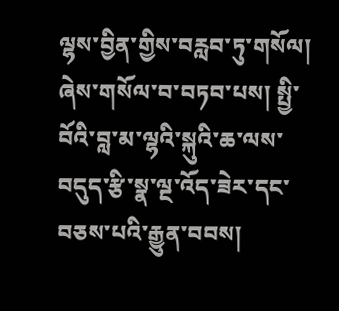ལྷས་བྱིན་གྱིས་བརླབ་ཏུ་གསོལ། ཞེས་གསོལ་བ་བཏབ་པས། སྤྱི་བོའི་བླ་མ་ལྷའི་སྐུའི་ཆ་ལས་བདུད་རྩི་སྣ་ལྔ་འོད་ཟེར་དང་བཅས་པའི་རྒྱུན་བབས།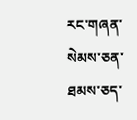རང་གཞན་སེམས་ཅན་ཐམས་ཅད་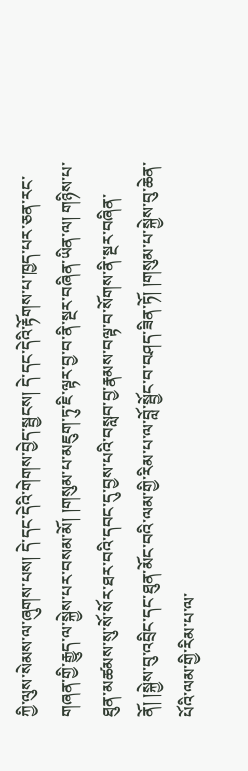ཀྱི་ལུས་སེམས་ལ་ཞུགས་པས། དེ་དང་དེའི་གེགས་བྱེད་སྦྱངས། དེ་དང་དེའི་རྟོགས་པ་ཁྱད་པར་ཅན་རང་གཞན་གྱི་རྒྱུད་ལ་སྐྱེས་པར་བསམ་མོ། །གསུམ་པ་མཇུག་ཏུ་ཇི་ལྟར་བྱ་བ་ནི་སྔར་བཞིན་ཡིན་ལ། གཉིས་པ་ཐུན་མཚམས་སུ་སོ་སོར་ཐར་བའི་དབང་དུ་བྱས་པའི་བསླབ་བྱ་རྣམས་བལྟ་བ་སོགས་ནི་སྔར་བཞིན་ནོ། །སྐྱེས་བུ་འབྲིང་དང་ཐུན་མོང་བའི་ལམ་གྱི་རིམ་པ་ལ་བློ་སྦྱོང་བ་བཤད་ཟིན་ཏོ། །གསུམ་པ་སྐྱེས་བུ་ཆེན་པོའི་ལམ་གྱི་རིམ་པ་ལ་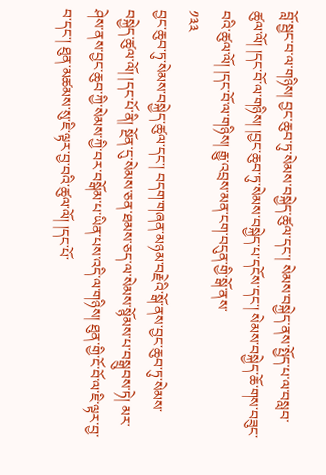བློ་སྦྱང་བ་ལ་གཉིས། བྱང་ཆུབ་ཏུ་སེམས་བསྐྱེད་ཚུལ་དང་། སེམས་བསྐྱེད་ནས་སྤྱོད་པ་ལ་བསླབ་ཚུལ་ལོ། །དང་བོ་ལ་གཉིས། །བྱང་ཆུབ་ཏུ་སེམས་བསྐྱེད་པ་དངོས་དང་། སེམས་བསྐྱེད་ཆོ་གས་བཟུང་བའི་ཚུལ་ལོ། །དང་བོ་ལ་གཉིས། རྒྱུ་འབྲས་མན་ངག་བདུན་གྱི་སྒོ་ནས་
༡༣༣
བྱང་ཆུབ་ཏུ་སེམས་བསྐྱེད་ཚུལ་དང་། བདག་གཞན་མཉམ་བརྗེའི་སྒོ་ནས་བྱང་ཆུབ་ཏུ་སེམས་བསྐྱེད་ཚུལ་ལོ། །དང་པོ་ནི། སྔོན་དུ་སེམས་ཅན་ཐམས་ཅད་ལ་སེམས་སྙོམས་པ་བསྒྲུབས་ཏེ། མར་ཤེས་ནས་བྱང་ཆུབ་ཀྱི་སེམས་ཀྱི་བར་བསྒོམ་པ་ཡིན་པས་འདི་ལ་གཉིས། ཐུན་གྱི་ངོ་བོ་ལ་ཇི་ལྟར་བྱ་བ་དང་། ཐུན་མཚམས་སུ་ཇི་ལྟར་བྱ་བའི་ཚུལ་ལོ། །དང་པོ་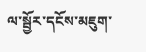ལ་སྦྱོར་དངོས་མཇུག་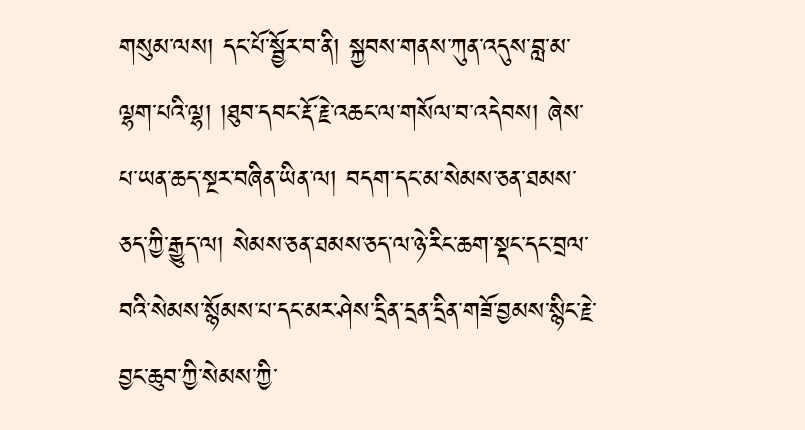གསུམ་ལས། དང་པོ་སྦྱོར་བ་ནི། སྐྱབས་གནས་ཀུན་འདུས་བླ་མ་ལྷག་པའི་ལྷ། །ཐུབ་དབང་རྡོ་རྗེ་འཆང་ལ་གསོལ་བ་འདེབས། ཞེས་པ་ཡན་ཆད་སྔར་བཞིན་ཡིན་ལ། བདག་དང་མ་སེམས་ཅན་ཐམས་ཅད་ཀྱི་རྒྱུད་ལ། སེམས་ཅན་ཐམས་ཅད་ལ་ཉེ་རིང་ཆག་སྡང་དང་བྲལ་བའི་སེམས་སྙོམས་པ་དང་མར་ཤེས་དྲིན་དྲན་དྲིན་གཟོ་བྱམས་སྙིང་རྗེ་བྱང་ཆུབ་ཀྱི་སེམས་ཀྱི་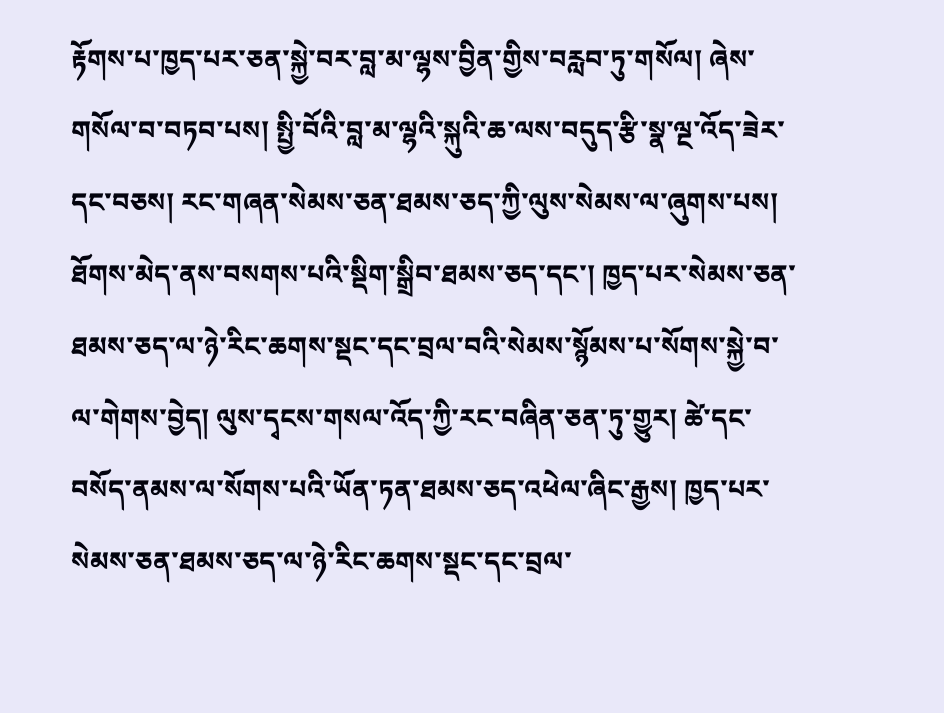རྟོགས་པ་ཁྱད་པར་ཅན་སྐྱེ་བར་བླ་མ་ལྷས་བྱིན་གྱིས་བརླབ་ཏུ་གསོལ། ཞེས་གསོལ་བ་བཏབ་པས། སྤྱི་བོའི་བླ་མ་ལྷའི་སྐུའི་ཆ་ལས་བདུད་རྩི་སྣ་ལྔ་འོད་ཟེར་དང་བཅས། རང་གཞན་སེམས་ཅན་ཐམས་ཅད་ཀྱི་ལུས་སེམས་ལ་ཞུགས་པས། ཐོགས་མེད་ནས་བསགས་པའི་སྡིག་སྒྲིབ་ཐམས་ཅད་དང་། ཁྱད་པར་སེམས་ཅན་ཐམས་ཅད་ལ་ཉེ་རིང་ཆགས་སྡང་དང་བྲལ་བའི་སེམས་སྙོམས་པ་སོགས་སྐྱེ་བ་ལ་གེགས་བྱེད། ལུས་དྭངས་གསལ་འོད་ཀྱི་རང་བཞིན་ཅན་ཏུ་གྱུར། ཚེ་དང་བསོད་ནམས་ལ་སོགས་པའི་ཡོན་ཏན་ཐམས་ཅད་འཕེལ་ཞིང་རྒྱས། ཁྱད་པར་སེམས་ཅན་ཐམས་ཅད་ལ་ཉེ་རིང་ཆགས་སྡང་དང་བྲལ་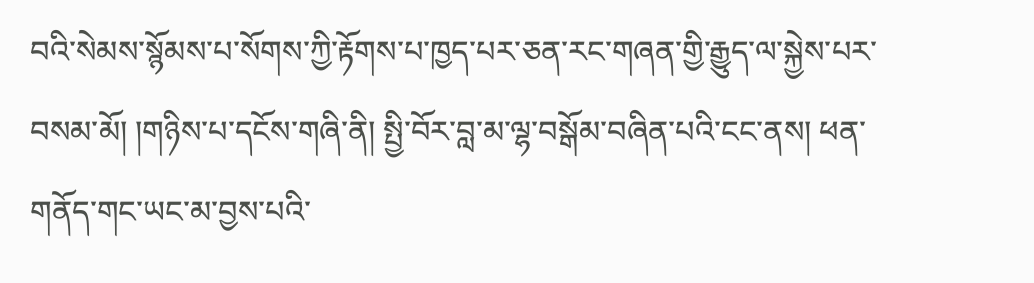བའི་སེམས་སྙོམས་པ་སོགས་ཀྱི་རྟོགས་པ་ཁྱད་པར་ཅན་རང་གཞན་གྱི་རྒྱུད་ལ་སྐྱེས་པར་བསམ་མོ། །གཉིས་པ་དངོས་གཞི་ནི། སྤྱི་བོར་བླ་མ་ལྷ་བསྒོམ་བཞིན་པའི་ངང་ནས། ཕན་གནོད་གང་ཡང་མ་བྱས་པའི་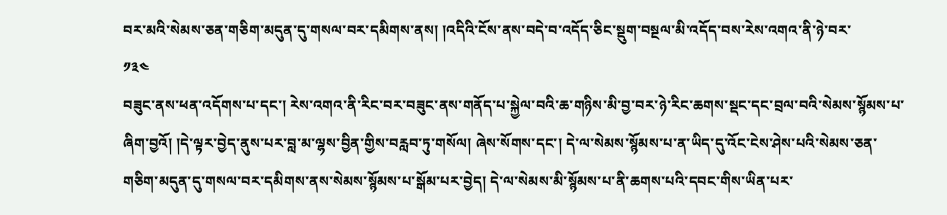བར་མའི་སེམས་ཅན་གཅིག་མདུན་དུ་གསལ་བར་དམིགས་ནས། །འདིའི་ངོས་ནས་བདེ་བ་འདོད་ཅིང་སྡུག་བསྔལ་མི་འདོད་བས་རེས་འགའ་ནི་ཉེ་བར་
༡༣༤
བཟུང་ནས་ཕན་འདོགས་པ་དང་། རེས་འགའ་ནི་རིང་བར་བཟུང་ནས་གནོད་པ་སྐྱེལ་བའི་ཆ་གཉིས་མི་བྱ་བར་ཉེ་རིང་ཆགས་སྡང་དང་བྲལ་བའི་སེམས་སྙོམས་པ་ཞིག་བྱའོ། །དེ་ལྟར་བྱེད་ནུས་པར་བླ་མ་ལྷས་བྱིན་གྱིས་བརླབ་ཏུ་གསོལ། ཞེས་སོགས་དང་། དེ་ལ་སེམས་སྙོམས་པ་ན་ཡིད་དུ་འོང་ངེས་ཤེས་པའི་སེམས་ཅན་གཅིག་མདུན་དུ་གསལ་བར་དམིགས་ནས་སེམས་སྙོམས་པ་སྒོམ་པར་བྱེད། དེ་ལ་སེམས་མི་སྙོམས་པ་ནི་ཆགས་པའི་དབང་གིས་ཡིན་པར་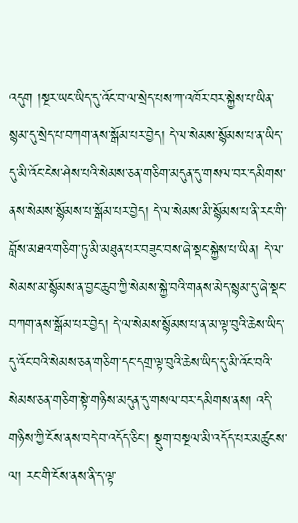འདུག །སྔར་ཡང་ཡིད་དུ་འོང་བ་ལ་སྲེད་པས་ཀ་འཁོར་བར་སྐྱེས་པ་ཡིན་སྙམ་དུ་སྲེད་པ་བཀག་ནས་སྒོམ་པར་བྱེད། དེ་ལ་སེམས་སྙོམས་པ་ན་ཡིད་དུ་མི་འོང་ངེས་ཤེས་པའི་སེམས་ཅན་གཅིག་མདུན་དུ་གསལ་བར་དམིགས་ནས་སེམས་སྙོམས་པ་སྒོམ་པར་བྱེད། དེ་ལ་སེམས་མི་སྙོམས་པ་ནི་རང་གི་བློས་མཐའ་གཅིག་ཏུ་མི་མཐུན་པར་བཟུང་བས་ཞེ་སྡང་སྐྱེས་པ་ཡིན། དེ་ལ་སེམས་མ་སྙོམས་ན་བྱང་ཆུབ་ཀྱི་སེམས་སྐྱེ་བའི་གནས་མེད་སྙམ་དུ་ཞེ་སྡང་བཀག་ནས་སྒོམ་པར་བྱེད། དེ་ལ་སེམས་སྙོམས་པ་ན་མ་ལྟ་བུའི་ཆེས་ཡིད་དུ་འོང་བའི་སེམས་ཅན་གཅིག་དང་དགྲ་ལྟ་བུའི་ཆེས་ཡིད་དུ་མི་འོང་བའི་སེམས་ཅན་གཅིག་སྟེ་གཉིས་མདུན་དུ་གསལ་བར་དམིགས་ནས། འདི་གཉིས་ཀྱི་ངོས་ནས་བདེ་བ་འདོད་ཅིང་། སྡུག་བསྔལ་མི་འདོད་པར་མཚུངས་ལ། རང་གི་ངོས་ནས་ནི་ད་ལྟ་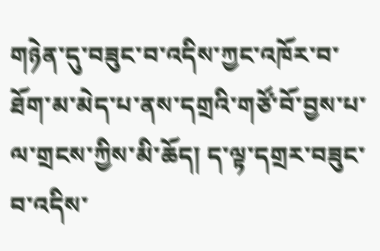གཉེན་དུ་བཟུང་བ་འདིས་ཀྱང་འཁོར་བ་ཐོག་མ་མེད་པ་ནས་དགྲའི་གཙོ་བོ་བྱས་པ་ལ་གྲངས་ཀྱིས་མི་ཆོད། ད་ལྟ་དགྲར་བཟུང་བ་འདིས་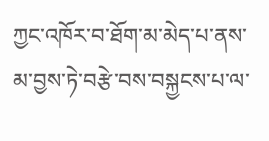ཀྱང་འཁོར་བ་ཐོག་མ་མེད་པ་ནས་མ་བྱས་ཏེ་བརྩེ་བས་བསྐྱངས་པ་ལ་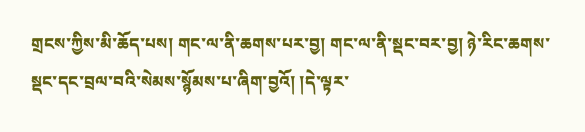གྲངས་ཀྱིས་མི་ཆོད་པས། གང་ལ་ནི་ཆགས་པར་བྱ། གང་ལ་ནི་སྡང་བར་བྱ། ཉེ་རིང་ཆགས་སྡང་དང་བྲལ་བའི་སེམས་སྙོམས་པ་ཞིག་བྱའོ། །དེ་ལྟར་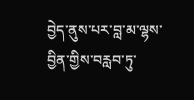བྱེད་ནུས་པར་བླ་མ་ལྷས་བྱིན་གྱིས་བརླབ་ཏུ་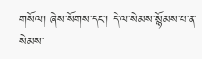གསོལ། ཞེས་སོགས་དང་། དེ་ལ་སེམས་སྙོམས་པ་ན་སེམས་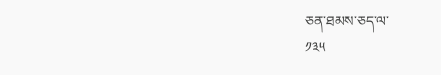ཅན་ཐམས་ཅད་ལ་
༡༣༥